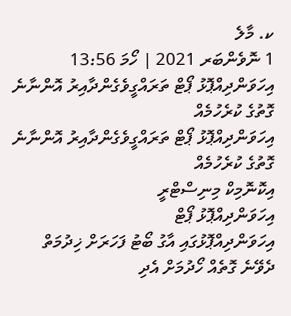ކ. މާލެ
1 ނޮވެންބަރ 2021 | ހޯމަ 13:56
އިހަވަންދިއްޕޮޅު ޕޯޓް ތަރައްގީވެގެންދާއިރު އޮންނާނެ ގޮތުގެ ކުރެހުމެއް
އިހަވަންދިއްޕޮޅު ޕޯޓް ތަރައްގީވެގެންދާއިރު އޮންނާނެ ގޮތުގެ ކުރެހުމެއް
އިކޮނޮމިކް މިނިސްޓްރީ
އިހަވަންދިއްޕޮޅު ޕޯޓް
އިހަވަންދިއްޕޮޅުގައި އާގު ބޯޓު ފަހަރަށް ޚިދުމަތް ދެވޭނެ ގޮތެއް ހޯދުމަށް އެދި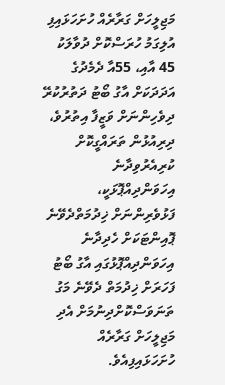މަޖިލީހަށް ގަރާރެއް ހުށަހަޅައިފި
އުލިގަމު ހުރަސްކޮށް ދުވާލަކު 45 އާއި، 55އާ ދެމެދުގެ އަދަދަކަށް އާގު ބޯޓު ދަތުރުކުރޭ
ދިވެހިންނަށް ވަޒީފާ އިތުރުވެ، ދިރިއުޅުން ތަރައްގީކޮށް ކުރިއެރުވިދާނެ
އިހަވަންދިއްޕޮޅަކީ، ފަޅުވެރިންނަށް ޚިދުމަތްދެވޭނެ ޕޮއިންޓަކަށް ހެދިދާނެ
އިހަވަންދިއްޕޮޅުގައި އާގު ބޯޓު ފަހަރަށް ޚިދުމަތް ދެވޭނެ މަގު ތަނަވަސްކޮށްދިނުމަށް އެދި މަޖިލީހަށް ގަރާރެއް ހުށަހަޅައިފިއެވެ.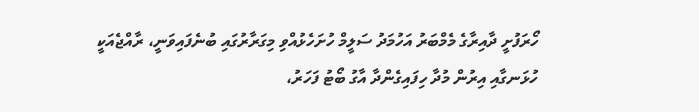ހޯރަފުށީ ދާއިރާގެ މެމްބަރު އަހުމަދު ސަލީމް ހުށަހެޅުއްވި މިގަރާރުގައި ބުނެފައިވަނީ، ރާއްޖެއަކީ ހުޅަނގާއި އިރުން މުދާ ހިފައިގެންދާ އާގު ބޯޓު ފަހަރު،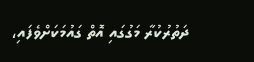ދަތުރުކުރާ މަގުގައި އޮތް ގައުމަކަށްވެފައި،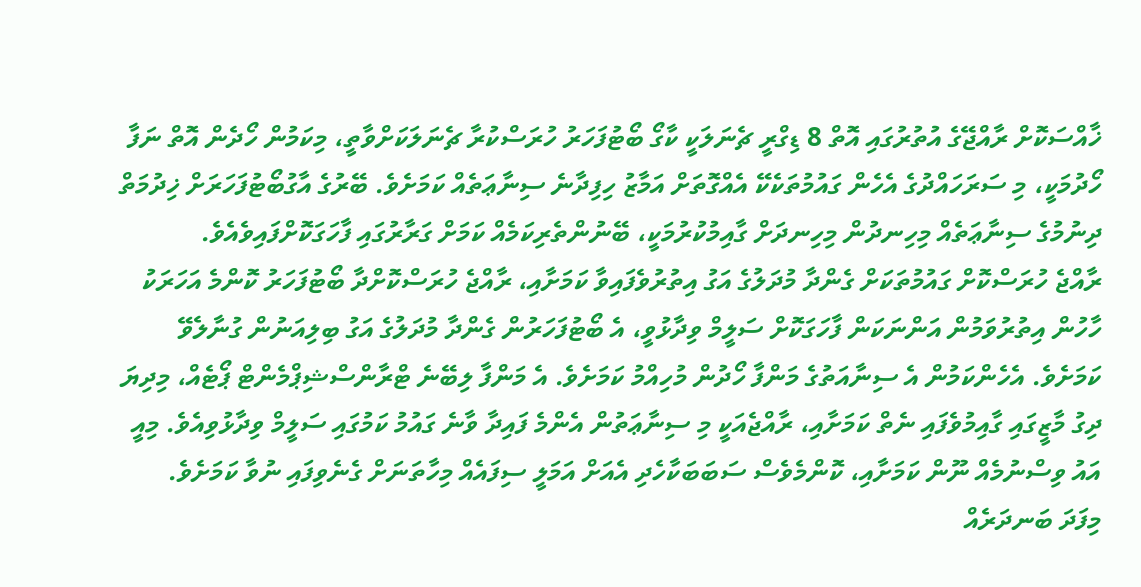ޚާއްސަކޮށް ރާއްޖޭގެ އުތުރުގައި އޮތް 8 ޑިގްރީ ޗެނަލަކީ ކާގޯ ބޯޓުފަހަރު ހުރަސްކުރާ ޗެނަލަކަށްވާތީ، މިކަމުން ހޯދެން އޮތް ނަފާ ހޯދުމަކީ، މި ސަރަހައްދުގެ އެހެން ގައުމުތަކެކޭ އެއްގޮތަށް އަމާޒު ހިފިދާނެ ސިނާޢަތެއް ކަމަށެވެ. ބޭރުގެ އާގުބޯޓުފަހަރަށް ޚިދުމަތް ދިނުމުގެ ސިނާޢަތެއް މިހިނދުން މިހިނދަށް ގާއިމުކުރުމަކީ، ބޭނުންތެރިކަމެއް ކަމަށް ގަރާރުގައި ފާހަގަކޮށްފައިވެއެވެ.
ރާއްޖެ ހުރަސްކޮށް ގައުމުތަކަށް ގެންދާ މުދަލުގެ އަގު އިތުރުވެފައިވާ ކަމަށާއި، ރާއްޖެ ހުރަސްކޮށްދާ ބޯޓުފަހަރު ކޮންމެ އަހަރަކު ހާހުން އިތުރުވަމުން އަންނަކަން ފާހަގަކޮށް ސަލީމް ވިދާޅުވީ، އެ ބޯޓުފަހަރުން ގެންދާ މުދަލުގެ އަގު ބިލިއަނުން ގުނާލެވޭ ކަމަށެވެ. އެހެންކަމުން އެ ސިނާއަތުގެ މަންފާ ހޯދުން މުހިއްމު ކަމަށެވެ. އެ މަންފާ ލިބޭނެ ޓްރާންސްޝިޕްމެންޓް ޕޯޓެއް، މިދިޔަ ދިގު މާޒީގައި ގާއިމުވެފައި ނެތް ކަމަށާއި، ރާއްޖެއަކީ މި ސިނާޢަތުން އެންމެ ފައިދާ ވާނެ ގައުމު ކަމުގައި ސަލީމް ވިދާޅުވިއެވެ. މިއީ އައު ވިސްނުމެއް ނޫން ކަމަށާއި، ކޮންމެވެސް ސަބަބަކާހެދި އެއަށް އަމަލީ ސިފައެއް މިހާތަނަށް ގެނެވިފައި ނުވާ ކަމަށެވެ.
މިފަދަ ބަނދަރެއް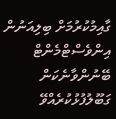ގާއިމުކުރުމަށް ބިލިއަނުން އިންވެސްޓްމެންޓް ބޭނުންވާނެކަން ގަބޫލުފުޅުކުރެއްވޭ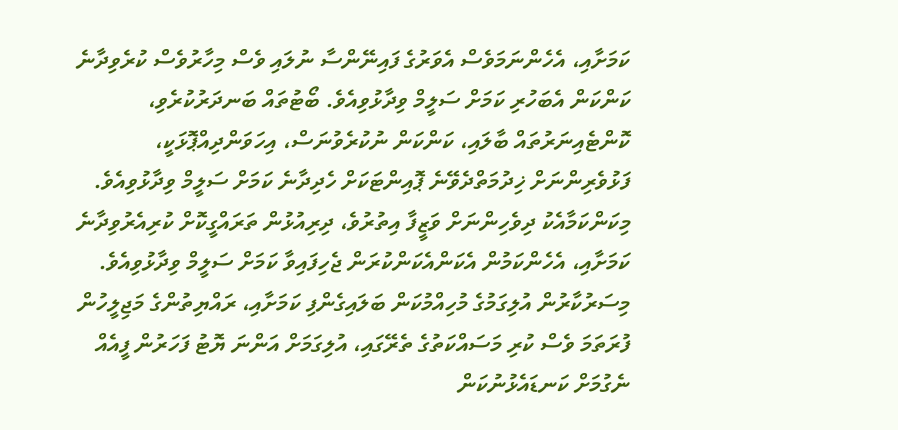ކަމަށާއި، އެހެންނަމަވެސް އެވަރުގެ ފައިނޭންސާ ނުލައި ވެސް މިހާރުވެސް ކުރެވިދާނެ ކަންކަން އެބަހުރި ކަމަށް ސަލީމް ވިދާޅުވިއެވެ. ބޯޓުތައް ބަނދަރުކުރެވި، ކޮންޓެއިނަރުތައް ބާލައި، ކަންކަން ނުކުރެވުނަސް، އިހަވަންދިއްޕޮޅަކީ، ފަޅުވެރިންނަށް ޚިދުމަތްދެވޭނެ ޕޮއިންޓަކަށް ހެދިދާނެ ކަމަށް ސަލީމް ވިދާޅުވިއެވެ.
މިކަންކަމާއެކު ދިވެހިންނަށް ވަޒީފާ އިތުރުވެ، ދިރިއުޅުން ތަރައްގީކޮށް ކުރިއެރުވިދާނެ ކަމަށާއި، އެހެންކަމުން އެކަންއެކަންކުރަން ޖެހިފައިވާ ކަމަށް ސަލީމް ވިދާޅުވިއެވެ.
މިސަރުކާރުން އުލިގަމުގެ މުހިއްމުކަން ބަލައިގެންފި ކަމަށާއި، ރައްޔިތުންގެ މަޖިލީހުން ފުރަތަމަ ވެސް ކުރި މަސައްކަތުގެ ތެރޭގައި، އުލިގަމަށް އަންނަ ޔޮޓު ފަހަރުން ފީއެއް ނެގުމަށް ކަނޑައެޅުނުކަން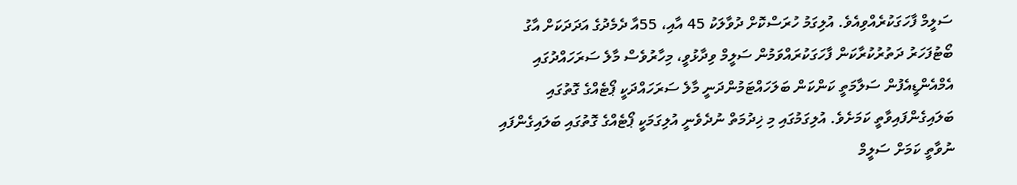ސަލީމް ފާހަގަކުރެއްވިއެވެ. އުލިގަމު ހުރަސްކޮށް ދުވާލަކު 45 އާއި، 55އާ ދެމެދުގެ އަދަދަކަށް އާގު ބޯޓުފަހަރު ދަތުރުކުރާކަން ފާހަގަކުރައްވަމުން ސަލީމް ވިދާޅުވީ، މިހާރުވެސް މާލެ ސަރަހައްދުގައި އެމްއެންޑީއެފުން ސަލާމަތީ ކަންކަން ބަލަހައްޓަމުންދަނީ މާލެ ސަރަހައްދަކީ ޕޯޓެއްގެ ގޮތުގައި ބަލައިގެންފައިވާތީ ކަމަށެވެ. އުލިގަމުގައި މި ޚިދުމަތް ނުދެވެނީ އުލިގަމަކީ ޕޯޓެއްގެ ގޮތުގައި ބަލައިގެންފައި ނުވާތީ ކަމަށް ސަލީމް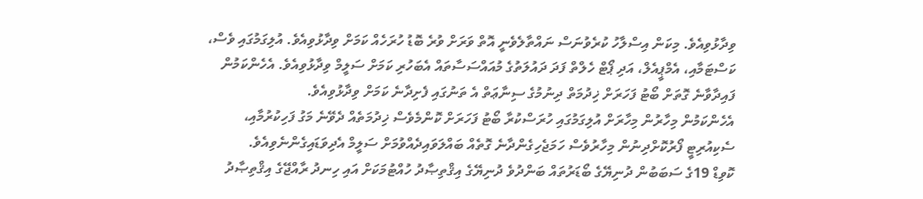ވިދާޅުވިއެވެ. މިކަން އިސްލާހު ކުރެވުނަސް ނައްތާލެވެނީ އޮތް ވަރަށް ވުރެ ބޮޑު ހުރަހެއް ކަމަށް ވިދާޅުވިއެވެ. އުލިގަމުގައި ވެސް، ކަސްޓަމާއި، އެމްޕީއެލް، އަދި ޕޯޓް ހެލްތް ފަދަ ދައުލަތުގެ މުއައްސަސާތައް އެބަހުރި ކަމަށް ސަލީމް ވިދާޅުވިއެވެ. އެހެންކަމުން ފައިދާވާނެ ގޮތަށް ބޯޓު ފަހަރަށް ޚިދުމަތް ދިނުމުގެ ސިނާޢަތް އެ ތަނުގައި ފެށިދާނެ ކަމަށް ވިދާޅުވިއެވެ.
އެހެންކަމުން މިހާރުން މިހާރަށް އުލިގަމުގައި ހުރަސްކުރާ ބޯޓު ފަހަރަށް ކޮންމެވެސް ޚިދުމަތެއް ދެވޭނެ މަގު ފަހިކުރުމާއި، ސެކިއުރިޓީ ފޯރުކޮށްދިނުން މިހާރުވެސް ހަމަޖެހިގެންދާނެ ގޮތެއް ބައްލަވައިދެއްވުމަށް ސަލީމް އެދިވަޑައިގެންނެވިއެވެ.
ކޮވިޑް 19ގެ ސަބަބުން ދުނިޔޭގެ ބޯޑަރުތައް ބަންދުވެ ދުނިޔޭގެ އިޤްތިޞާދު ހުއްޓުމަކަށް އައި ހިނދު ރާއްޖޭގެ އިޤްތިޞާދު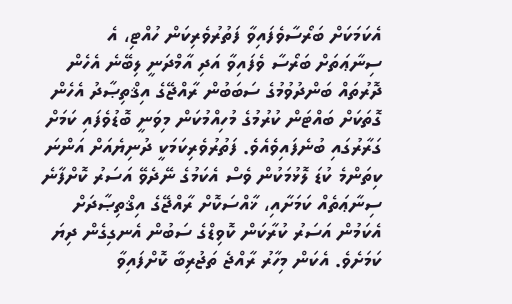އެކަމަކަށް ބަރޯސާވެފައިވާ ފަތުރުވެރިކަން ހުއްޓި، އެ ސިނާޢަތަށް ބަރޯސާ ވެފައިވާ އަދި އާމްދަނީ ލިބޭނެ އެހެން ދޮރުތައް ބަންދުވުމުގެ ސަބަބުން ރާއްޖޭގެ އިޤްތިޞާދު އެހެން ގޮތަކަށް ބައްޓަން ކުރުމުގެ މުހިއްމުކަން މިވަނީ ބޮޑުވެފައި ކަމަށް ގަރާރުގައި ބުނެފައިވެއެވެ. ފަތުރުވެރިކަމަކީ ދުނިޔެއަށް އަންނަ ކިތަންމެ ކުޑަ ލޮޅުމަކުން ވެސް އެކަމުގެ ނޭދެވޭ އަސަރު ކޮށްފާނެ ސިނާޢަތެއް ކަމަށާއި، ޚާއްސަކޮށް ރާއްޖޭގެ އިޤްތިޞާދަށް އެކަމުން އަސަރު ކުރާކަން ކޮވިޑްގެ ސަބުން އެނގިގެން ދިޔަ ކަމަށެވެ. އެކަން މިހާރު ރާއްޖެ ތަޖުރިބާ ކޮށްފައިވާ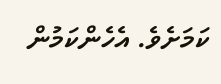ކަމަށެވެ. އެހެންކަމުން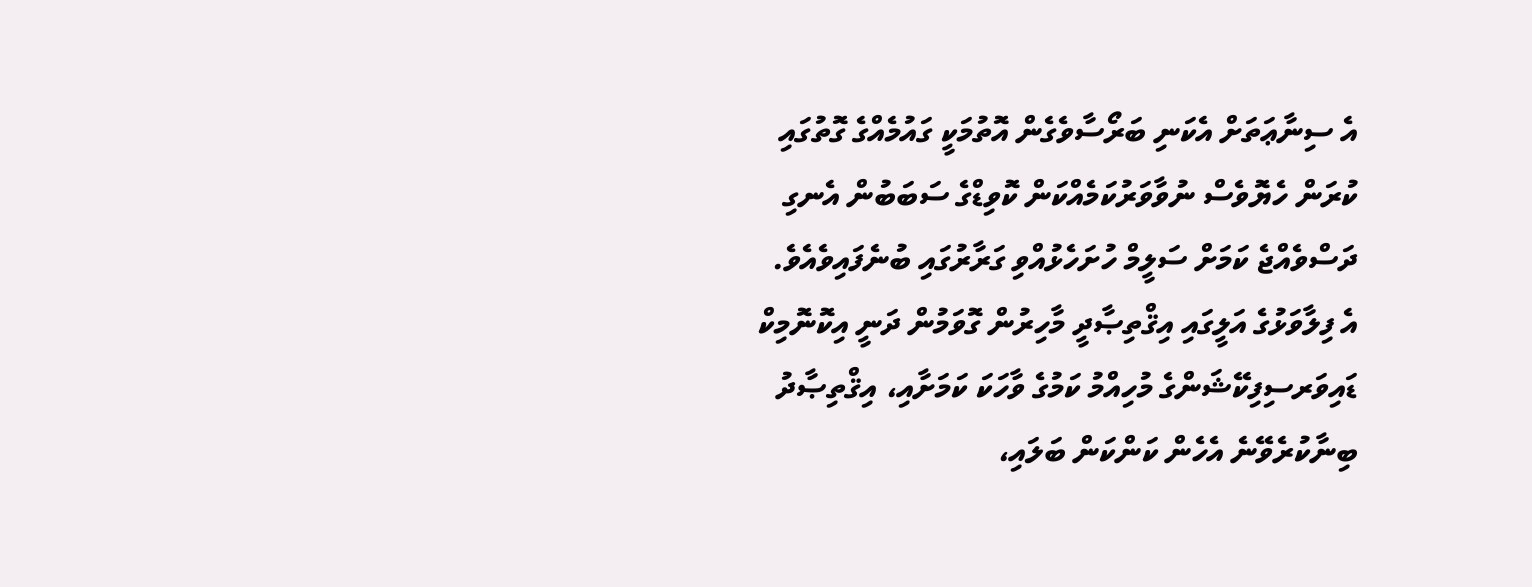އެ ސިނާޢަތަށް އެކަނި ބަރޯސާވެގެން އޮތުމަކީ ގައުމެއްގެ ގޮތުގައި ކުރަން ހެޔޮވެސް ނުވާވަރުކަމެއްކަން ކޮވިޑްގެ ސަބަބުން އެނގި ދަސްވެއްޖެ ކަމަށް ސަލީމް ހުށަހެޅުއްވި ގަރާރުގައި ބުނެފައިވެއެވެ.
އެ ފިލާވަޅުގެ އަލީގައި އިޤްތިޞާދީ މާހިރުން ގޮވަމުން ދަނީ އިކޮނޮމިކް ޑައިވަރސިފިކޭޝަންގެ މުހިއްމު ކަމުގެ ވާހަކަ ކަމަށާއި، އިޤްތިޞާދު ބިނާކުރެވޭނެ އެހެން ކަންކަން ބަލައި،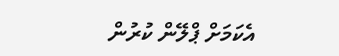އެކަމަށް ޕްލޭން ކުރުން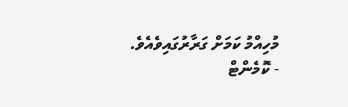މުހިއްމު ކަމަށް ގަރާރުގައިވެއެވެ.
- ކޮމެންޓް